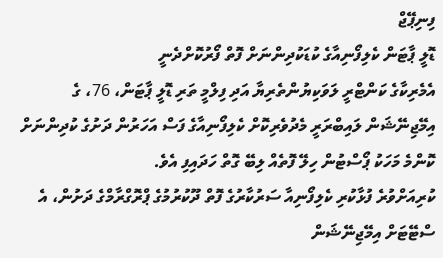ފިނިޕޭޖް
ޑޮލީ ޕާޓަން ކެލިފޯނިއާގެ ކުޑަކުދިންނަށް ފޮތް ފޯރުކޮށްދެނީ
އެމެރިކާގެ ކަންޓްރީ ލަވަކިޔުންތެރިޔާ އަދި ފިލްމީ ތަރި ޑޮލީ ޕާޓަން، 76، ގެ އިމޭޖިނޭޝަން ލައިބްރަރީ މެދުވެރިކޮށް ކެލިފޯނިއާގެ ފަސް އަހަރުން ދަށުގެ ކުދިންނަށް ކޮންމެ މަހަކު ޕޯސްޓުން ހިލޭ ފޮތެއް ލިބޭ ގޮތް ހަދައިފި އެވެ.
ކުރިއަށްވުރެ ފުޅާކުރި ކެލިފޯނިއާ ސަރުކާރުގެ ފޮތް ދޫކުރުމުގެ ޕްރޮގްރާމްގެ ދަށުން، އެ ސްޓޭޓަށް އިމޭޖިނޭޝަން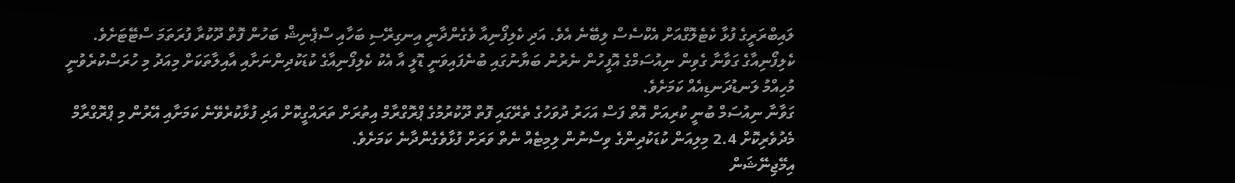ލައިބްރަރީގެ ފުޅާ ކެޓެލޮގްއަށް އެކްސެސް ލިބޭނެ އެވެ. އަދި ކެލިފޯނިއާ ވެގެންދާނީ އިނގިރޭސި ބަހާއި ސްޕެނިޝް ބަހުން ފޮތް ދޫކުރާ ފުރަތަމަ ސްޓޭޓަށެވެ.
ކެލިފޯނިއާގެ ގަވާނާ ގެވިން ނިއުސަމްގެ އޮފީހުން ނެރުނު ބަޔާނުގައި ބުނެފައިވަނީ ޑޮލީ އާ އެކު ކެލިފޯނިއާގެ ކުޑަކުދިންނަށާއި އާއިލާތަކަށް މިއަދު މި ހުރަސްކުރެވުނީ މުހިއްމު ލަނޑުދަނޑިއެއް ކަމަށެވެ.
ގަވާނާ ނިއުސަމް ބުނީ ކުރިއަށް އޮތް ފަސް އަހަރު ދުވަހުގެ ތެރޭގައި ފޮތް ދޫކުރުމުގެ ޕްރޮގްރާމް އިތުރަށް ތަރައްގީކޮށް އަދި ފުޅާކުރެވޭނެ ކަމަށާއި އޭރުން މި ޕްރޮގްރާމް މެދުވެރިކޮށް 2.4 މިލިއަން ކުޑަކުދިންގެ ވިސްނުން ލިމިޓެއް ނެތް ވަރަށް ފުޅާވެގެންދާނެ ކަމަށެވެ.
އިމޭޖިނޭޝަން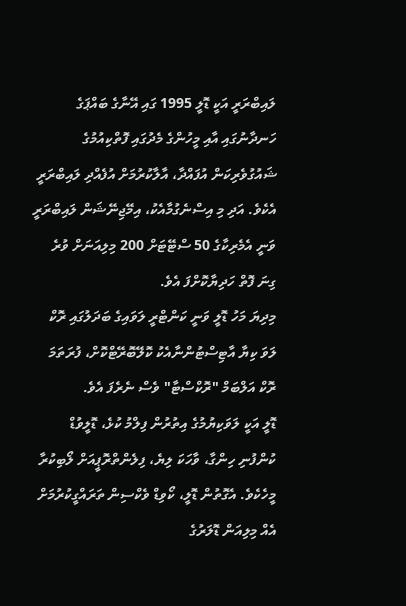ލައިބްރަރީ އަކީ ޑޮލީ 1995 ގައި އޭނާގެ ބައްޕަގެ ހަނދާނުގައި އާއި މީހުންގެ މެދުގައި ފޮތްކިއުމުގެ ޝައުގުވެރިކަން އުފައްދާ، އާލާކުރުމަށް އުފެއްދި ލައިބްރަރީ އެކެވެ. އަދި މި އިސްނެގުމާއެކު، އިމޭޖިނޭޝަން ލައިބްރަރީ ވަނީ އެމެރިކާގެ 50 ސްޓޭޓަށް 200 މިލިއަނަށް ވުރެ ގިނަ ފޮތް ހަދިޔާކޮށްފަ އެވެ.
މިދިޔަ މަހު ޑޮލީ ވަނީ ކަންޓްރީ ލަވައިގެ ބަދަލުގައި ރޮކް ލަވަ ކިޔާ އާޓިސްޓުންނާއެކު ކޮލޭބޮރޭޓްކޮށް، ފުރަތަމަ ރޮކް އަލްބަމް "ރޮކްސްޓާ" ވެސް ނެރެފަ އެވެ.
ޑޮލީ އަކީ ލަވަކިޔުމުގެ އިތުރުން ފިލްމު ކުޅެ، ޑޮލީވުޑް ކުންފުނި ހިންގާ، ވާހަކަ ލިޔެ، ފިލެންތްރޮޕީއަށް ލޯބިކުރާ މީހެކެވެ. އެގޮތުން ޑޮލީ، ކޯވިޑް ވެކްސިން ތަރައްގީކުރުމަށް އެއް މިލިއަން ޑޮލަރުގެ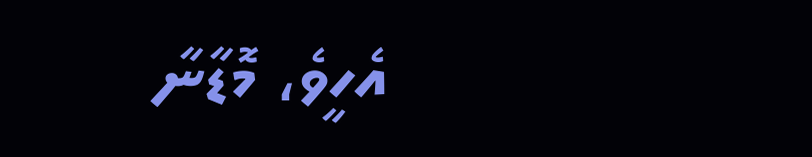އެހީވެ، މޮޑާނާ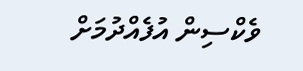ވެކްސިން އުފެއްދުމަށް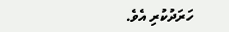ހަރަދުކުރި އެވެ.